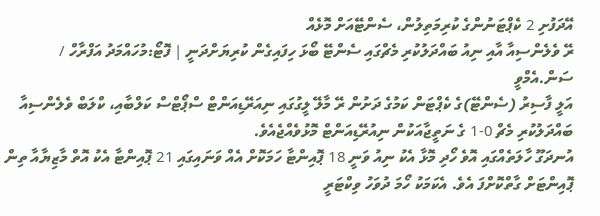އޭދަފުށި 2 ކެޕްޓަނުންގެ ކުރިމަތިލުން، ސެންޓޭއަށް މޮޅެއް
ރޭ ވެލެންސިއާ އާއި ނިއު ބައްދަލުކުރި މެޗްގައި ސެންޓޭ ބޯޅަ ހިފައިގެން ކުރިޔަށްދަނީ | ފޮޓޯ:މުހައްމަދު އަފްރާހް / ސަން.އެމްވީ
އަލީ ފާސިރު (ސެންޓޭ)ގެ ކެޕްޓަން ކަމުގެ ދަށުން ރޭ މާލޭ ލީގުގައި ނިއަރޭޑިއަންޓް ސްޕޯޓްސް ކަލްބާއި، ކްލަބް ވެލެންސިއާ ބައްދަލުކުރި މެޗް 0-1 ގެ ނަތީޖާއަކުން ނިއުރޭޑިއަންޓް މޮޅުވެއްޖެއެވެ.
އުނދަގޫ ހާލަތެއްގައި އޮވެ ހޯދި މޮޅާ އެކު ނިއު ވަނީ 18 ޕޮއިންޓާ ހަމަކޮށް އެއް ވަނައިގައި 21 ޕޮއިންޓާ އެކު އޮތް މާޒިޔާއާ ތިން ޕޮއިންޓަށް ގާތްކޮށްފަ އެވެ. އެކަމަކު ހޯމަ ދުވަހު ވިކްޓަރީ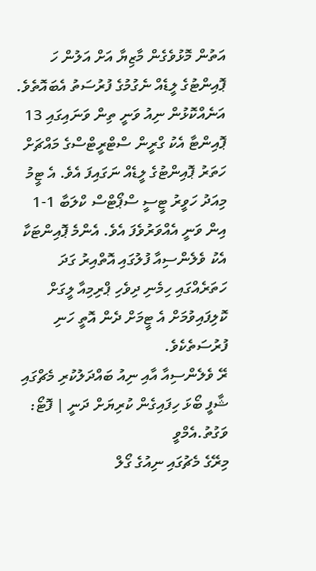އަތުން މޮޅުވެގެން މާޒިޔާ އަށް އަލުން ހަ ޕޮއިންޓުގެ ލީޑެއް ނެގުމުގެ ފުރުސަތު އެބައޮތެވެ. އަނެއްކޮޅުން ނިއު ވަނީ ތިން ވަނައިގައި 13 ޕޮއިންޓާ އެކު ގްރީން ސްޓްރީޓްސްގެ މައްޗަށް ހަތަރު ޕޮއިންޓުގެ ލީޑެއް ނަގައިފަ އެވެ. އެ ޓީމު މިއަދު ހަވީރު ޓީސީ ސްޕޯޓްސް ކްލަބާ 1-1 އިން ވަނީ އެއްވަރުވެފަ އެވެ. އެންމެ ޕޮއިންޓަކާ އެކު ވެލެންސިއާ ފުލުގައި އޮތްއިރު ގަދަ ހަތަރެއްގައި ހިމެނި ދިވެހި ޕްރިމިއާ ލީގަށް ކޮލިފައިވުމަށް އެ ޓީމަށް ދެން އޮތީ ހަނި ފުރުސަތެކެވެ.
ރޭ ވެލެންސިއާ އާއި ނިއު ބައްދަލުކުރި މެޗްގައި ޝާފީ ބޯޅަ ހިފައިގެން ކުރިޔަށް ދަނީ | ފޮޓޯ: ވަގުތު.އެމްވީ
މިރޭގެ މެޗުގައި ނިއުގެ ގޯލް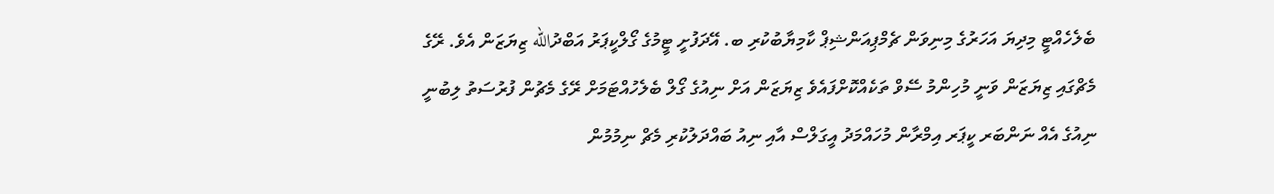ބެލެހެއްޓީ މިދިޔަ އަހަރުގެ މިނިވަން ޗެމްޕިއަންޝިޕް ކާމިޔާބުކުރި ބ. އޭދަފުށީ ޓީމުގެ ގޯލްކީޕަރު އަބްދުالله ޒިޔަޒަން އެވެ. ރޭގެ މެޗްގައި ޒިޔަޒަން ވަނީ މުހިންމު ސޭވް ތަކެއްކޮށްފައެވެ ޒިޔަޒަން އަށް ނިއުގެ ގޯލް ބެލެހުއްޓަމަށް ރޭގެ މެޗުން ފުރުސަތު ލިބުނީ ނިއުގެ އެއް ނަންބަރ ކީޕަރ އިމްރާން މުހައްމަދު އީގަލްސް އާއި ނިއު ބައްދަލުކުރި މެޗް ނިމުމުން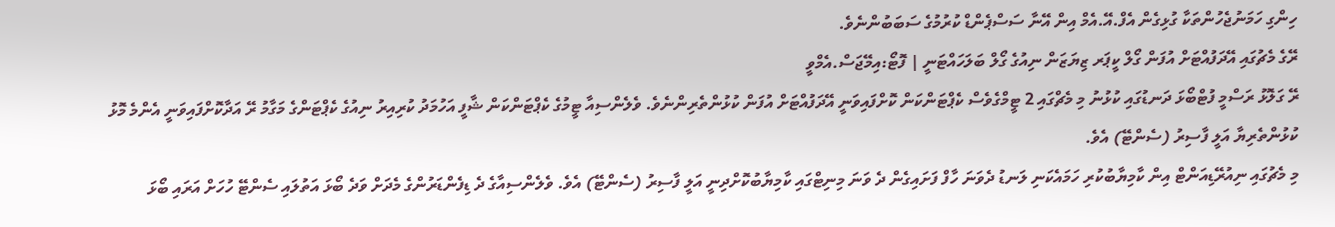ހިންގި ހަމަނުޖެހުންތަކާ ގުޅިގެން އެފް.އޭ.އެމް އިން އޭނާ ސަސްޕެންޑް ކުރުމުގެ ސަބަބުންނެވެ.
ރޭގެ މެޗުގައި އޭދަފުއްޓަށް އުފަން ގޯލް ކީޕަރ ޒިޔަޒަން ނިއުގެ ގޯލް ބަލަހައްޓަނީ | ފޮޓޯ:އިމޭޖަސް.އެމްވީ
ރޭ ގަލޮޅު ރަސްމީ ފުޓްބޯޅަ ދަނޑުގައި ކުޅުނު މި މެޗްގައި 2 ޓީމްގެވެސް ކެޕްޓަންކަން ކޮށްފައިވަނީ އޭދަފުއްޓަށް އުފަން ކުޅުންތެރިންނެވެ. ވެލެންސިއާ ޓީމުގެ ކެޕްޓަންކަން ޝާފީ އަހުމަދު ކުރިއިރު ނިއުގެ ކެޕްޓަންގެ މަގާމު ރޭ އަދާކޮށްފައިވަނީ އެންމެ މޮޅު ކުޅުންތެރިޔާ އަލީ ފާސިރު (ސެންޓޭ) އެވެ.
މި މެޗުގައި ނިއުރޭޑިއަންޓް އިން ކާމިޔާބުކުރި ހަމައެކަނި ލަނޑު ދެވަނަ ހާފް ފަށައިގެން ދެ ވަނަ މިނިޓްގައި ކާމިޔާބުކޮށްދިނީ އަލީ ފާސިރު (ސެންޓޭ) އެވެ. ވެލެންސިއާގެ ދެ ޑިފެންޑަރުންގެ މެދަށް ވަދެ ބޯޅަ އަތުލައި ސެންޓޭ ހުހަށް އަރައި ބޯޅަ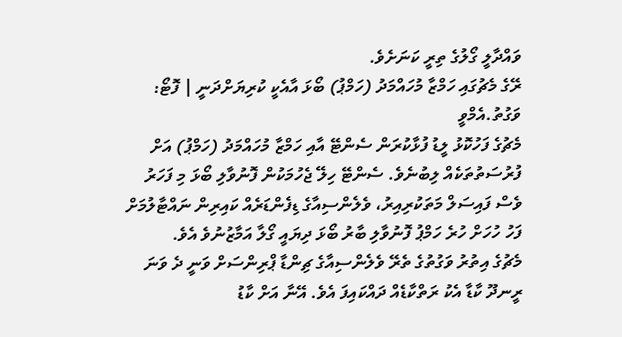ވައްދާލީ ގޯލުގެ ތިރީ ކަނަށެވެ.
ރޭގެ މެޗުގައި ހަމްޒާ މުހައްމަދު (ހަމްޕު) ބޯޅަ އާއެކީ ކުރިޔަށްދަނީ | ފޮޓޯ: ވަގުތު.އެމްވީ
މެޗުގެ ފަހުކޮޅު ލީޑު ފުޅާކުރަން ސެންޓޭ އާއި ހަމްޒާ މުހައްމަދު (ހަމްޕު) އަށް ފުރުސަތުތަކެއް ލިބުނެވެ. ސެންޓޭ ހިލޭ ޖެހުމަކުން ފޮނުވާލި ބޯޅަ މި ފަހަރު ވެސް ފައިސަލް މަތަކުރިއިރު، ވެލެންސިއާގެ ޑިފެންޑަރެއް ކައިރިން ނައްޓާލުމަށް ފަހު ހުހަށް ހުރެ ހަމްޕު ފޮނުވާލި ބާރު ބޯޅަ ދިޔައީ ގޯލާ އަމާޒުނުވެ އެވެ.
މެޗުގެ އިތުރު ވަގުތުގެ ތެރޭ ވެލެންސިއާގެ ޗިންޑާ ޕްރިންސަށް ވަނީ ދެ ވަނަ ރީނދޫ ކާޑާ އެކު ރަތްކާޑެއް ދައްކައިފަ އެވެ. އޭނާ އަށް ކާޑު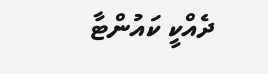ދެއްކީ ކައުންޓާ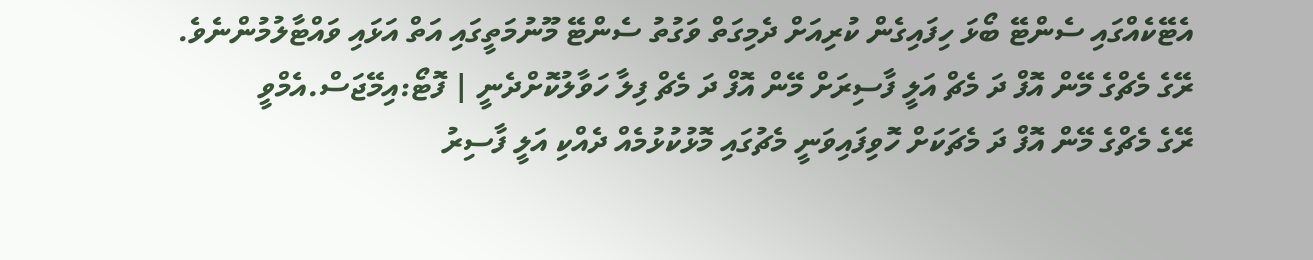އެޓޭކެއްގައި ސެންޓޭ ބޯޅަ ހިފައިގެން ކުރިއަށް ދެމިގަތް ވަގުތު ސެންޓޭ މޫނުމަތީގައި އަތް އަޅައި ވައްޓާލުމުންނެވެ.
ރޭގެ މެޗްގެ މޭން އޮފް ދަ މެޗް އަލީ ފާސިރަށް މޭން އޮފް ދަ މެޗް ފިލާ ހަވާލުކޮށްދެނީ | ފޮޓޯ:އިމޭޖަސް.އެމްވީ
ރޭގެ މެޗްގެ މޭން އޮފް ދަ މެޗަކަށް ހޮވިފައިވަނީ މެޗުގައި މޮޅުކުޅުމެއް ދެއްކި އަލީ ފާސިރު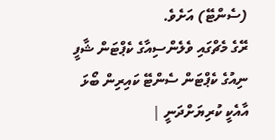(ސެންޓޭ) އަށެވެ.
ރޭގެ މެޗްގައި ވެލެންސިއާގެ ކެޕްޓަން ޝާފީ ނިއުގެ ކެޕްޓަން ސެންޓޭ ކައިރިން ބޯޅަ އާއެކީ ކުރިޔަށްދަނީ |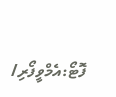ފޮޓޯ:އެމްވީފޯރި/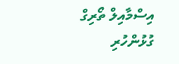އިސްމާއިލް ތޯރިގް
ގުޅުންހުރި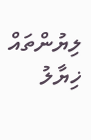ލިޔުންތައް
ޚިޔާލު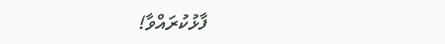ފާޅުކުރައްވާ!